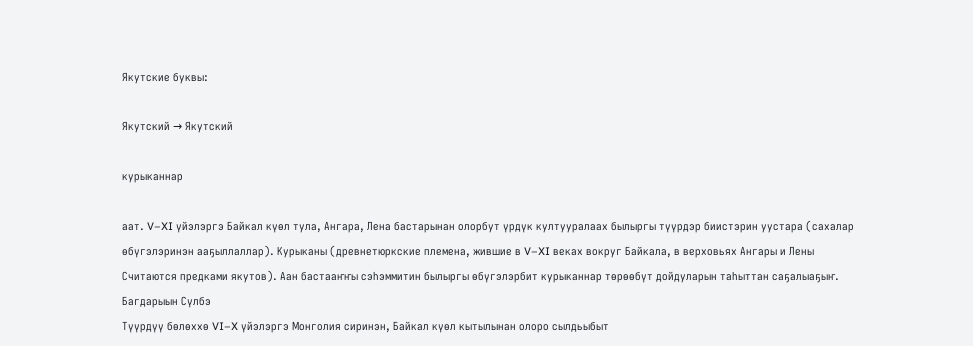Якутские буквы:

Якутский → Якутский

курыканнар

аат. V–XI үйэлэргэ Байкал күөл тула, Ангара, Лена бастарынан олорбут үрдүк култууралаах былыргы түүрдэр биистэрин уустара (сахалар өбүгэлэринэн ааҕыллаллар). Курыканы (древнетюркские племена, жившие в V–XI веках вокруг Байкала, в верховьях Ангары и Лены
Считаются предками якутов). Аан бастааҥҥы сэһэммитин былыргы өбүгэлэрбит курыканнар төрөөбүт дойдуларын таһыттан саҕалыаҕыҥ. Багдарыын Сүлбэ
Түүрдүү бөлөххө VI–X үйэлэргэ Монголия сиринэн, Байкал күөл кытылынан олоро сылдьыбыт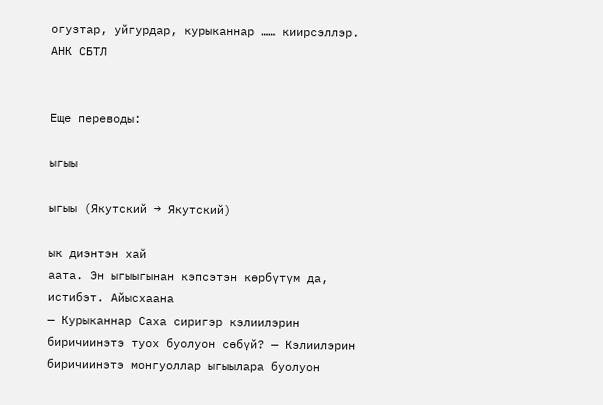огузтар, уйгурдар, курыканнар …… киирсэллэр. АНК СБТЛ


Еще переводы:

ыгыы

ыгыы (Якутский → Якутский)

ык диэнтэн хай
аата. Эн ыгыыгынан кэпсэтэн көрбүтүм да, истибэт. Айысхаана
— Курыканнар Саха сиригэр кэлиилэрин биричиинэтэ туох буолуон сөбүй? — Кэлиилэрин биричиинэтэ монгуоллар ыгыылара буолуон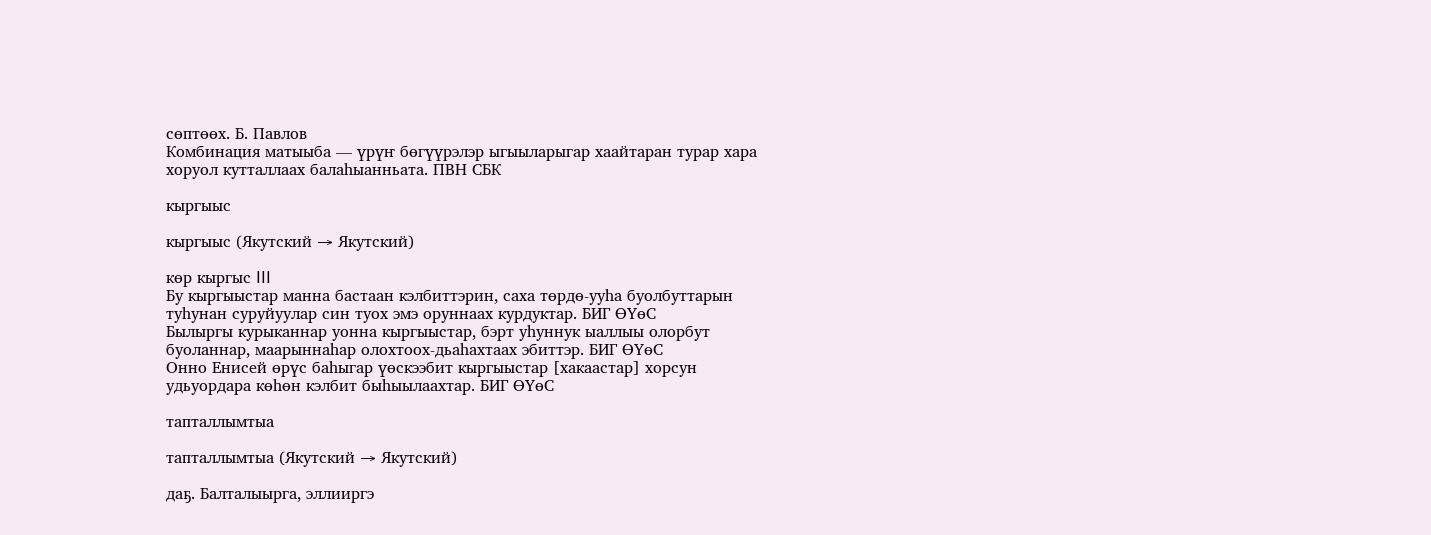сөптөөх. Б. Павлов
Комбинация матыыба — үрүҥ бөгүүрэлэр ыгыыларыгар хаайтаран турар хара хоруол кутталлаах балаһыанньата. ПВН СБК

кыргыыс

кыргыыс (Якутский → Якутский)

көр кыргыс III
Бу кыргыыстар манна бастаан кэлбиттэрин, саха төрдө-ууһа буолбуттарын туһунан суруйуулар син туох эмэ оруннаах курдуктар. БИГ ӨҮөС
Былыргы курыканнар уонна кыргыыстар, бэрт уһуннук ыаллыы олорбут буоланнар, маарыннаһар олохтоох-дьаһахтаах эбиттэр. БИГ ӨҮөС
Онно Енисей өрүс баһыгар үөскээбит кыргыыстар [хакаастар] хорсун удьуордара көһөн кэлбит быһыылаахтар. БИГ ӨҮөС

тапталлымтыа

тапталлымтыа (Якутский → Якутский)

даҕ. Балталыырга, эллииргэ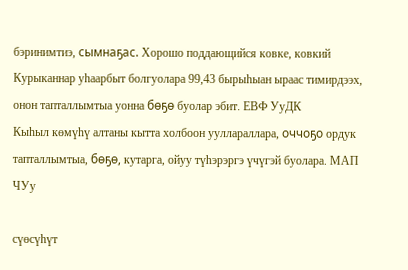бэринимтиэ, сымнаҕас. Хорошо поддающийся ковке, ковкий
Курыканнар уһаарбыт болгуолара 99,43 бырыһыан ыраас тимирдээх, онон тапталлымтыа уонна бөҕө буолар эбит. ЕВФ УуДК
Кыһыл көмүһү алтаны кытта холбоон ууллараллара, оччоҕо ордук тапталлымтыа, бөҕө, кутарга, ойуу түһэрэргэ үчүгэй буолара. МАП ЧУу

сүөсүһүт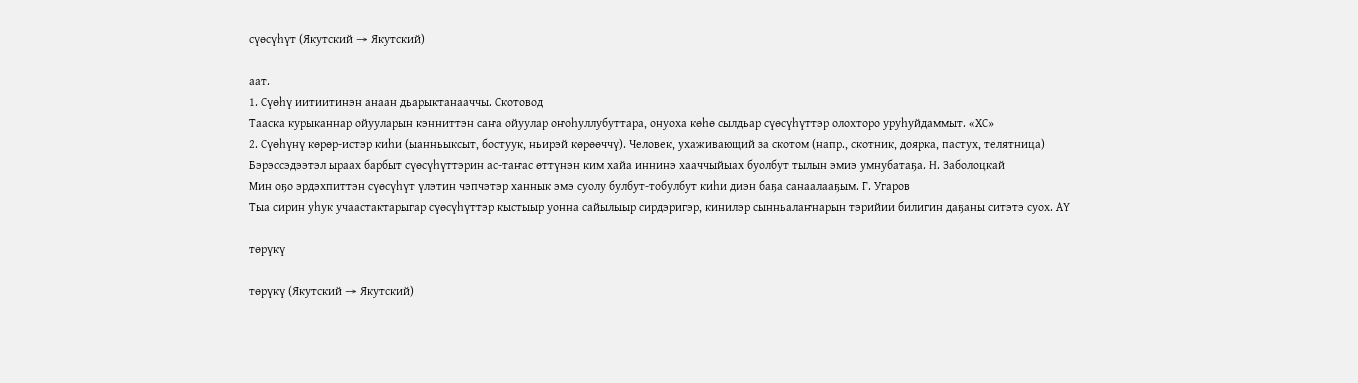сүөсүһүт (Якутский → Якутский)

аат.
1. Сүөһү иитиитинэн анаан дьарыктанааччы. Скотовод
Тааска курыканнар ойууларын кэнниттэн саҥа ойуулар оҥоһуллубуттара, онуоха көһө сылдьар сүөсүһүттэр олохторо уруһуйдаммыт. «ХС»
2. Сүөһүнү көрөр-истэр киһи (ыанньыксыт, бостуук, ньирэй көрөөччү). Человек, ухаживающий за скотом (напр., скотник, доярка, пастух, телятница)
Бэрэссэдээтэл ыраах барбыт сүөсүһүттэрин ас-таҥас өттүнэн ким хайа иннинэ хааччыйыах буолбут тылын эмиэ умнубатаҕа. Н. Заболоцкай
Мин оҕо эрдэхпиттэн сүөсүһүт үлэтин чэпчэтэр ханнык эмэ суолу булбут-тобулбут киһи диэн баҕа санаалааҕым. Г. Угаров
Тыа сирин уһук учаастактарыгар сүөсүһүттэр кыстыыр уонна сайылыыр сирдэригэр, кинилэр сынньалаҥнарын тэрийии билигин даҕаны ситэтэ суох. АҮ

төрүкү

төрүкү (Якутский → Якутский)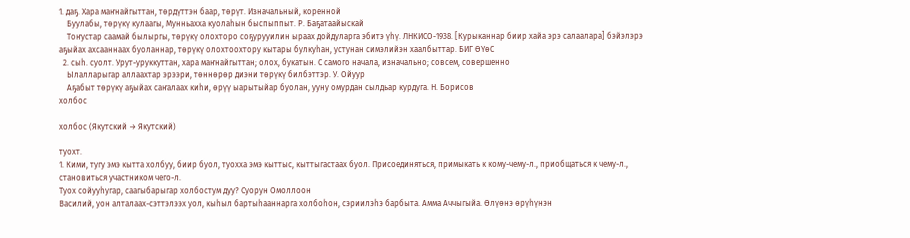1. даҕ. Хара маҥнайгыттан, төрдүттэн баар, төрүт. Изначальный, коренной
    Буулабы, төрүкү кулаагы, Мунньахха куолаһын быспыппыт. Р. Баҕатаайыскай
    Тоҥустар саамай былыргы, төрүкү олохторо соҕурууилин ыраах дойдуларга эбитэ үһү. ЛНКИСО-1938. [Курыканнар биир хайа эрэ салаалара] бэйэлэрэ аҕыйах ахсааннаах буоланнар, төрүкү олохтоохтору кытары булкуһан, устунан симэлийэн хаалбыттар. БИГ ӨҮөС
  2. сыһ. суолт. Урут-уруккуттан, хара маҥнайгыттан; олох, букатын. С самого начала, изначально; совсем, совершенно
    Ылалларыгар аллаахтар эрээри, төннөрөр диэни төрүкү билбэттэр. У. Ойуур
    Аҕабыт төрүкү аҕыйах саҥалаах киһи, өрүү ыарытыйар буолан, ууну омурдан сылдьар курдуга. Н. Борисов
холбос

холбос (Якутский → Якутский)

туохт.
1. Кими, тугу эмэ кытта холбуу, биир буол, туохха эмэ кыттыс, кыттыгастаах буол. Присоединяться, примыкать к кому-чему-л., приобщаться к чему-л., становиться участником чего-л.
Туох сойууһугар, саагыбарыгар холбостум дуу? Суорун Омоллоон
Василий, уон алталаах-сэттэлээх уол, кыһыл бартыһааннарга холбоһон, сэриилэһэ барбыта. Амма Аччыгыйа. Өлүөнэ өрүһүнэн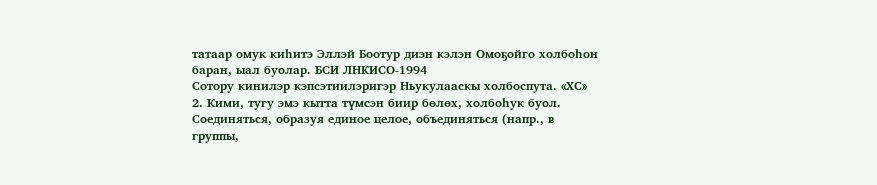татаар омук киһитэ Эллэй Боотур диэн кэлэн Омоҕойго холбоһон баран, ыал буолар. БСИ ЛНКИСО-1994
Сотору кинилэр кэпсэтиилэригэр Ньукулааскы холбоспута. «ХС»
2. Кими, тугу эмэ кытта түмсэн биир бөлөх, холбоһук буол. Соединяться, образуя единое целое, объединяться (напр., в группы,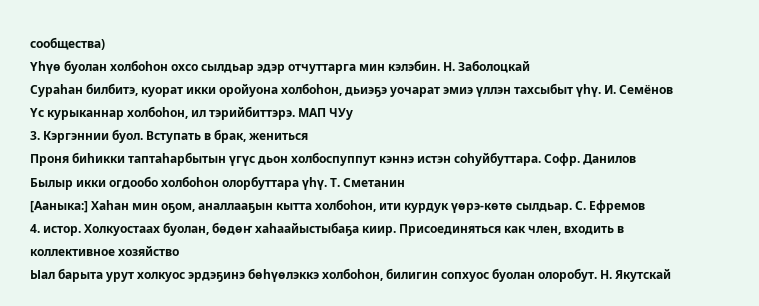сообщества)
Үһүө буолан холбоһон охсо сылдьар эдэр отчуттарга мин кэлэбин. Н. Заболоцкай
Сураһан билбитэ, куорат икки оройуона холбоһон, дьиэҕэ уочарат эмиэ үллэн тахсыбыт үһү. И. Семёнов
Үс курыканнар холбоһон, ил тэрийбиттэрэ. МАП ЧУу
3. Кэргэннии буол. Вступать в брак, жениться
Проня биһикки таптаһарбытын үгүс дьон холбоспуппут кэннэ истэн соһуйбуттара. Софр. Данилов
Былыр икки огдообо холбоһон олорбуттара үһү. Т. Сметанин
[Ааныка:] Хаһан мин оҕом, аналлааҕын кытта холбоһон, ити курдук үөрэ-көтө сылдьар. С. Ефремов
4. истор. Холкуостаах буолан, бөдөҥ хаһаайыстыбаҕа киир. Присоединяться как член, входить в коллективное хозяйство
Ыал барыта урут холкуос эрдэҕинэ бөһүөлэккэ холбоһон, билигин сопхуос буолан олоробут. Н. Якутскай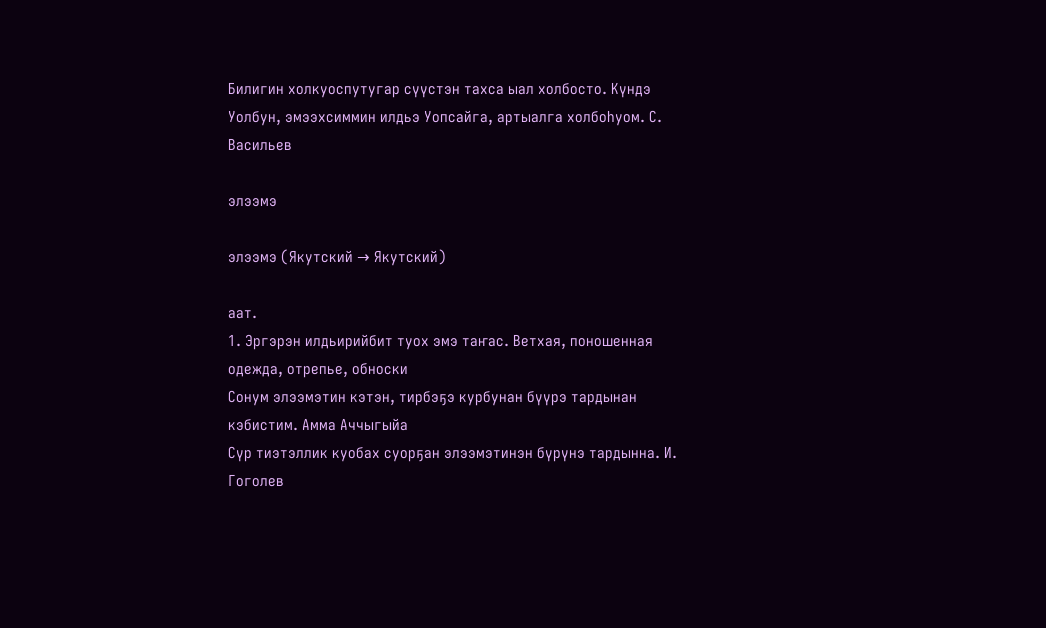Билигин холкуоспутугар сүүстэн тахса ыал холбосто. Күндэ
Уолбун, эмээхсиммин илдьэ Уопсайга, артыалга холбоһуом. С. Васильев

элээмэ

элээмэ (Якутский → Якутский)

аат.
1. Эргэрэн илдьирийбит туох эмэ таҥас. Ветхая, поношенная одежда, отрепье, обноски
Сонум элээмэтин кэтэн, тирбэҕэ курбунан бүүрэ тардынан кэбистим. Амма Аччыгыйа
Сүр тиэтэллик куобах суорҕан элээмэтинэн бүрүнэ тардынна. И. Гоголев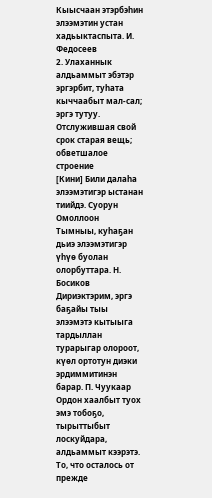Кыысчаан этэрбэһин элээмэтин устан хадьыктаспыта. И. Федосеев
2. Улаханнык алдьаммыт эбэтэр эргэрбит, туһата кыччаабыт мал-сал; эргэ тутуу. Отслужившая свой срок старая вещь; обветшалое строение
[Кини] Били далаһа элээмэтигэр ыстанан тиийдэ. Суорун Омоллоон
Тымныы, куһаҕан дьиэ элээмэтигэр үһүө буолан олорбуттара. Н. Босиков
Дириэктэрим, эргэ баҕайы тыы элээмэтэ кытыыга тардыллан турарыгар олороот, күөл ортотун диэки эрдиммитинэн барар. П. Чуукаар
Ордон хаалбыт туох эмэ тобоҕо, тырыттыбыт лоскуйдара, алдьаммыт кээрэтэ. То, что осталось от прежде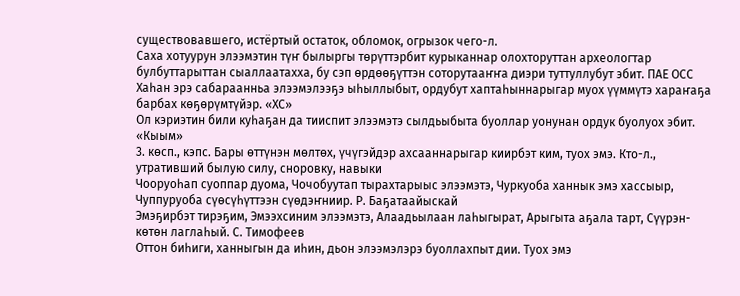существовавшего, истёртый остаток, обломок, огрызок чего-л.
Саха хотуурун элээмэтин түҥ былыргы төрүттэрбит курыканнар олохторуттан археологтар булбуттарыттан сыаллаатахха, бу сэп өрдөөҕүттэн соторутааҥҥа диэри туттуллубут эбит. ПАЕ ОСС
Хаһан эрэ сабараанньа элээмэлээҕэ ыһыллыбыт, ордубут хаптаһыннарыгар муох үүммүтэ хараҥаҕа барбах көҕөрүмтүйэр. «ХС»
Ол кэриэтин били куһаҕан да тииспит элээмэтэ сылдьыбыта буоллар уонунан ордук буолуох эбит. «Кыым»
3. көсп., кэпс. Бары өттүнэн мөлтөх, үчүгэйдэр ахсааннарыгар киирбэт ким, туох эмэ. Кто-л., утративший былую силу, сноровку, навыки
Чооруоһап суоппар дуома, Чочобуутап тырахтарыыс элээмэтэ, Чуркуоба ханнык эмэ хассыыр, Чуппуруоба сүөсүһүттээн сүөдэҥниир. Р. Баҕатаайыскай
Эмэҕирбэт тирэҕим, Эмээхсиним элээмэтэ, Алаадьылаан лаһыгырат, Арыгыта аҕала тарт, Сүүрэн-көтөн лаглаһый. С. Тимофеев
Оттон биһиги, ханныгын да иһин, дьон элээмэлэрэ буоллахпыт дии. Туох эмэ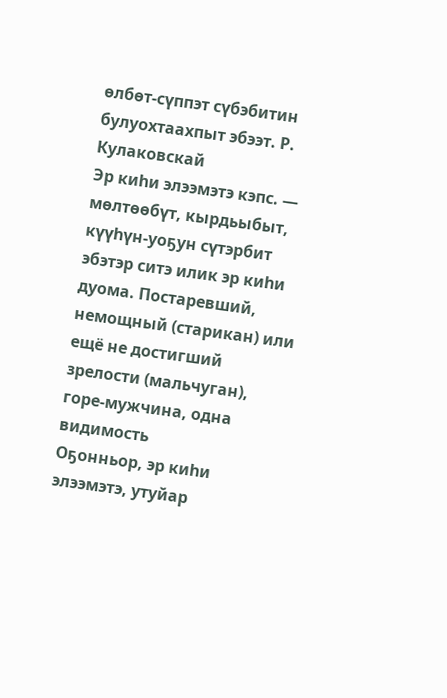өлбөт-сүппэт сүбэбитин булуохтаахпыт эбээт. Р. Кулаковскай
Эр киһи элээмэтэ кэпс. — мөлтөөбүт, кырдьыбыт, күүһүн-уоҕун сүтэрбит эбэтэр ситэ илик эр киһи дуома. Постаревший, немощный (старикан) или ещё не достигший зрелости (мальчуган), горе-мужчина, одна видимость
Оҕонньор, эр киһи элээмэтэ, утуйар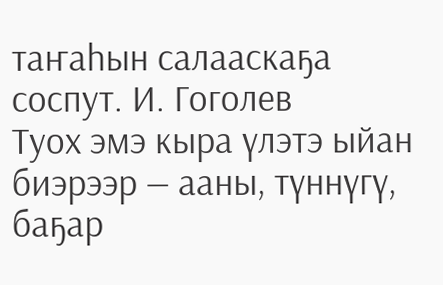таҥаһын салааскаҕа соспут. И. Гоголев
Туох эмэ кыра үлэтэ ыйан биэрээр — ааны, түннүгү, баҕар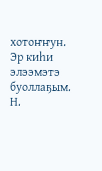хотоҥҥун. Эр киһи элээмэтэ буоллаҕым. Н.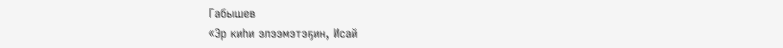Габышев
«Эр киһи элээмэтэҕин, Исай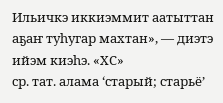Ильичкэ иккиэммит аатыттан аҕаҥ туһугар махтан», — диэтэ ийэм киэһэ. «ХС»
ср. тат. алама ‘старый; старьё’